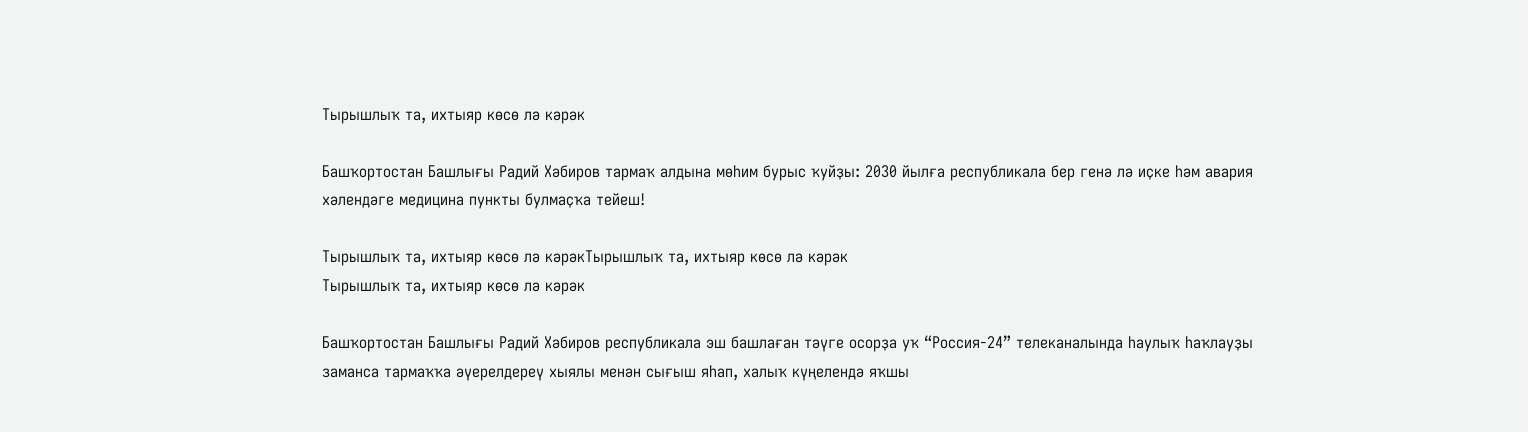Тырышлыҡ та, ихтыяр көсө лә кәрәк

Башҡортостан Башлығы Радий Хәбиров тармаҡ алдына мөһим бурыс ҡуйҙы: 2030 йылға республикала бер генә лә иҫке һәм авария хәлендәге медицина пункты булмаҫҡа тейеш!

Тырышлыҡ та, ихтыяр көсө лә кәрәкТырышлыҡ та, ихтыяр көсө лә кәрәк
Тырышлыҡ та, ихтыяр көсө лә кәрәк

Башҡортостан Башлығы Радий Хәбиров республикала эш башлаған тәүге осорҙа уҡ “Россия-24” телеканалында һаулыҡ һаҡлауҙы заманса тармаҡҡа әүерелдереү хыялы менән сығыш яһап, халыҡ күңелендә яҡшы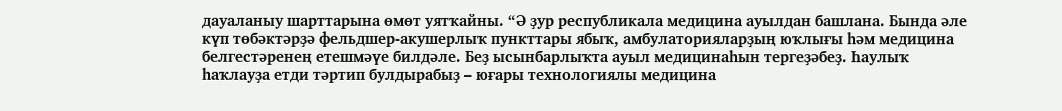дауаланыу шарттарына өмөт уятҡайны. “Ә ҙур республикала медицина ауылдан башлана. Бында әле күп төбәктәрҙә фельдшер-акушерлыҡ пункттары ябыҡ, амбулаторияларҙың юҡлығы һәм медицина белгестәренең етешмәүе билдәле. Беҙ ысынбарлыҡта ауыл медицинаһын тергеҙәбеҙ. Һаулыҡ һаҡлауҙа етди тәртип булдырабыҙ – юғары технологиялы медицина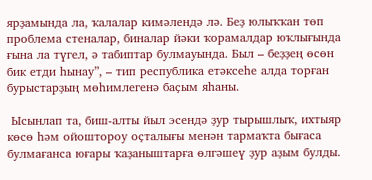ярҙамында ла, ҡалалар кимәлендә лә. Беҙ юлыҡҡан төп проблема стеналар, биналар йәки ҡорамалдар юҡлығында ғына ла түгел, ә табиптар булмауында. Был – беҙҙең өсөн бик етди һынау”, – тип республика етәксеһе алда торған бурыстарҙың мөһимлегенә баҫым яһаны.

 Ысынлап та, биш-алты йыл эсендә ҙур тырышлыҡ, ихтыяр көсө һәм ойоштороу оҫталығы менән тармаҡта бығаса булмағанса юғары ҡаҙаныштарға өлгәшеү ҙур аҙым булды.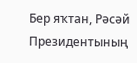Бер яҡтан, Рәсәй Президентының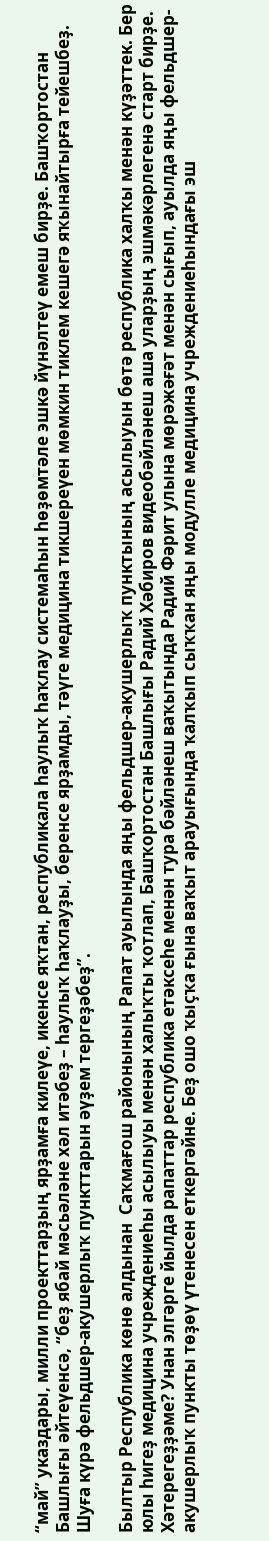“май” указдары, милли проекттарҙың ярҙамға килеүе, икенсе яҡтан, республикала һаулыҡ һаҡлау системаһын һөҙөмтәле эшкә йүнәлтеү емеш бирҙе. Башҡортостан Башлығы әйтеүенсә, “беҙ ябай мәсьәләне хәл итәбеҙ – һаулыҡ һаҡлауҙы, беренсе ярҙамды, тәүге медицина тикшереүен мөмкин тиклем кешегә яҡынайтырға тейешбеҙ. Шуға күрә фельдшер-акушерлыҡ пункттарын әүҙем тергеҙәбеҙ”.

Былтыр Республика көнө алдынан  Саҡмағош районының Рапат ауылында яңы фельдшер-акушерлыҡ пунктының асылыуын бөтә республика халҡы менән күҙәттек. Бер юлы һигеҙ медицина учреждениеһы асылыуы менән халыҡты ҡотлап, Башҡортостан Башлығы Радий Хәбиров видеобәйләнеш аша уларҙың эшмәкәрлегенә старт бирҙе. Хәтерегеҙҙәме? Унан элгәрге йылда рапаттар республика етәксеһе менән тура бәйләнеш ваҡытында Радий Фәрит улына мөрәжәғәт менән сығып, ауылда яңы фельдшер-акушерлыҡ пункты төҙөү үтенесен еткергәйне. Беҙ ошо ҡыҫҡа ғына ваҡыт арауығында ҡалҡып сыҡҡан яңы модулле медицина учреждениеһындағы эш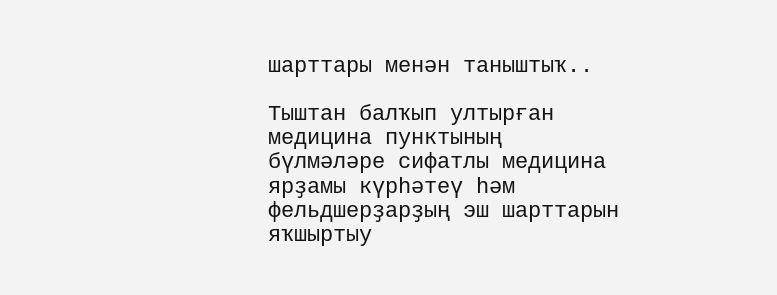шарттары менән таныштыҡ..

Тыштан балҡып ултырған медицина пунктының бүлмәләре сифатлы медицина ярҙамы күрһәтеү һәм фельдшерҙарҙың эш шарттарын яҡшыртыу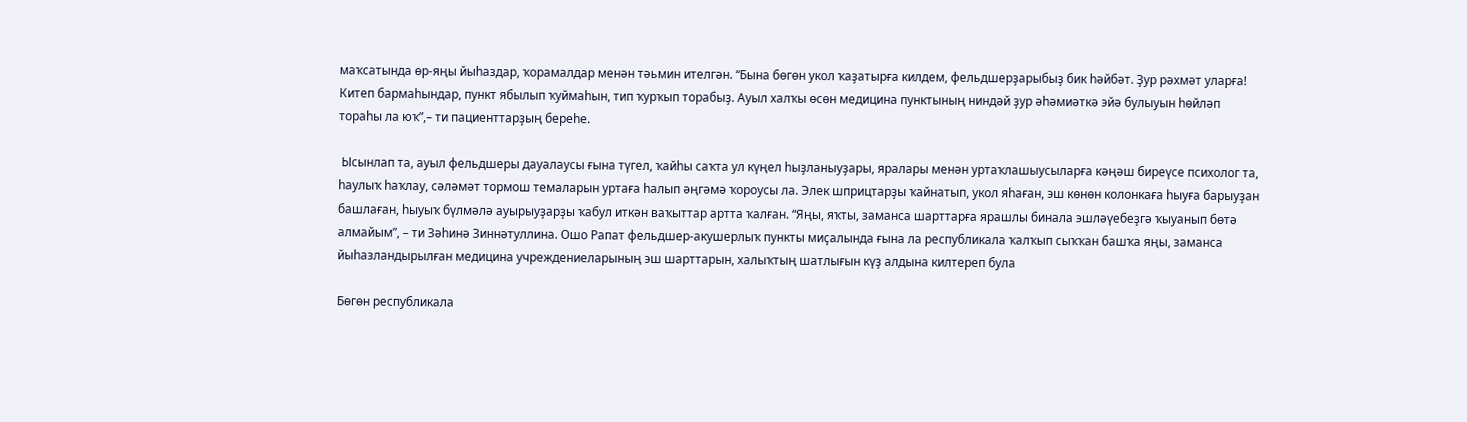маҡсатында өр-яңы йыһаздар, ҡорамалдар менән тәьмин ителгән. “Бына бөгөн укол ҡаҙатырға килдем, фельдшерҙарыбыҙ бик һәйбәт. Ҙур рәхмәт уларға! Китеп бармаһындар, пункт ябылып ҡуймаһын, тип ҡурҡып торабыҙ. Ауыл халҡы өсөн медицина пунктының ниндәй ҙур әһәмиәткә эйә булыуын һөйләп тораһы ла юҡ”,– ти пациенттарҙың береһе.

 Ысынлап та, ауыл фельдшеры дауалаусы ғына түгел, ҡайһы саҡта ул күңел һыҙланыуҙары, яралары менән уртаҡлашыусыларға кәңәш биреүсе психолог та, һаулыҡ һаҡлау, сәләмәт тормош темаларын уртаға һалып әңгәмә ҡороусы ла. Элек шприцтарҙы ҡайнатып, укол яһаған, эш көнөн колонкаға һыуға барыуҙан башлаған, һыуыҡ бүлмәлә ауырыуҙарҙы ҡабул иткән ваҡыттар артта ҡалған. “Яңы, яҡты, заманса шарттарға ярашлы бинала эшләүебеҙгә ҡыуанып бөтә алмайым”, – ти Зәһинә Зиннәтуллина. Ошо Рапат фельдшер-акушерлыҡ пункты миҫалында ғына ла республикала ҡалҡып сыҡҡан башҡа яңы, заманса йыһазландырылған медицина учреждениеларының эш шарттарын, халыҡтың шатлығын күҙ алдына килтереп була

Бөгөн республикала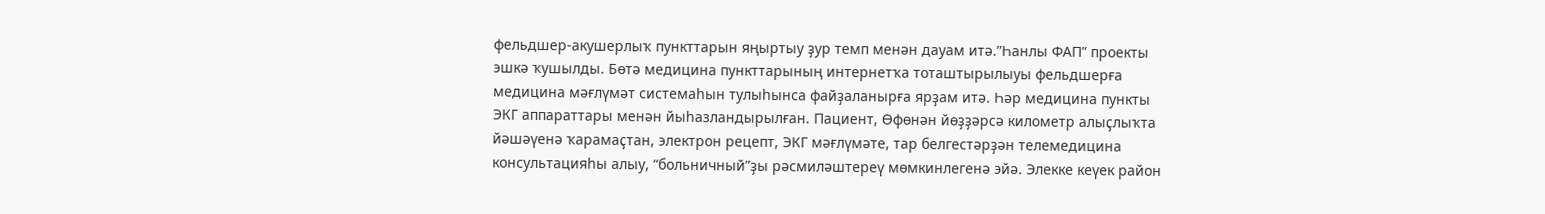фельдшер-акушерлыҡ пункттарын яңыртыу ҙур темп менән дауам итә.”Һанлы ФАП” проекты эшкә ҡушылды. Бөтә медицина пункттарының интернетҡа тоташтырылыуы фельдшерға медицина мәғлүмәт системаһын тулыһынса файҙаланырға ярҙам итә. Һәр медицина пункты ЭКГ аппараттары менән йыһазландырылған. Пациент, Өфөнән йөҙҙәрсә километр алыҫлыҡта йәшәүенә ҡарамаҫтан, электрон рецепт, ЭКГ мәғлүмәте, тар белгестәрҙән телемедицина консультацияһы алыу, “больничный”ҙы рәсмиләштереү мөмкинлегенә эйә. Элекке кеүек район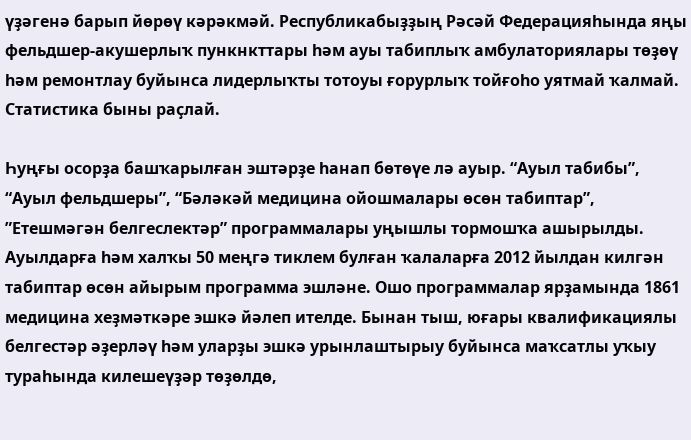үҙәгенә барып йөрөү кәрәкмәй. Республикабыҙҙың Рәсәй Федерацияһында яңы фельдшер-акушерлыҡ пункнкттары һәм ауы табиплыҡ амбулаториялары төҙөү һәм ремонтлау буйынса лидерлыҡты тотоуы ғорурлыҡ тойғоһо уятмай ҡалмай. Статистика быны раҫлай.

Һуңғы осорҙа башҡарылған эштәрҙе һанап бөтөүе лә ауыр. “Ауыл табибы”, “Ауыл фельдшеры”, “Бәләкәй медицина ойошмалары өсөн табиптар”, ”Етешмәгән белгеслектәр” программалары уңышлы тормошҡа ашырылды. Ауылдарға һәм халҡы 50 меңгә тиклем булған ҡалаларға 2012 йылдан килгән табиптар өсөн айырым программа эшләне. Ошо программалар ярҙамында 1861 медицина хеҙмәткәре эшкә йәлеп ителде. Бынан тыш, юғары квалификациялы белгестәр әҙерләү һәм уларҙы эшкә урынлаштырыу буйынса маҡсатлы уҡыу тураһында килешеүҙәр төҙөлдө,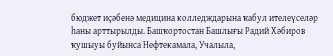бюджет иҫәбенә медицина колледждарына ҡабул ителеүселәр һаны арттырылды. Башҡортостан Башлығы Радий Хәбиров ҡушыуы буйынса Нефтекамала, Учалыла,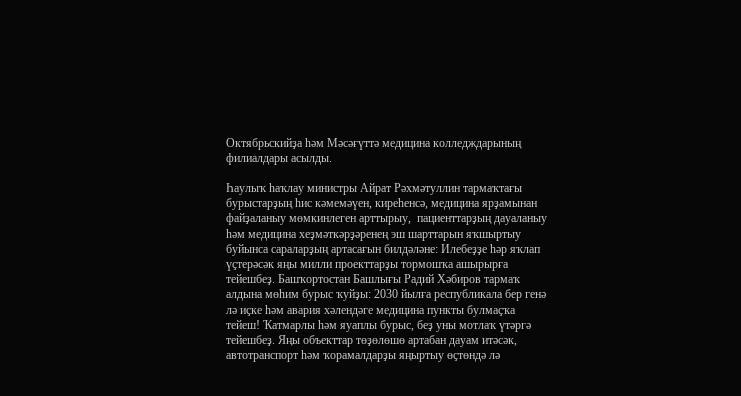Октябрьскийҙа һәм Мәсәғүттә медицина колледждарының филиалдары асылды.

Һаулыҡ һаҡлау министры Айрат Рәхмәтуллин тармаҡтағы бурыстарҙың һис кәмемәүен, киреһенсә, медицина ярҙамынан файҙаланыу мөмкинлеген арттырыу,  пациенттарҙың дауаланыу һәм медицина хеҙмәткәрҙәренең эш шарттарын яҡшыртыу буйынса сараларҙың артасағын билдәләне: Илебеҙҙе һәр яҡлап үҫтерәсәк яңы милли проекттарҙы тормошҡа ашырырға тейешбеҙ. Башҡортостан Башлығы Радий Хәбиров тармаҡ алдына мөһим бурыс ҡуйҙы: 2030 йылға республикала бер генә лә иҫке һәм авария хәлендәге медицина пункты булмаҫҡа тейеш! Ҡатмарлы һәм яуаплы бурыс, беҙ уны мотлаҡ үтәргә тейешбеҙ. Яңы объекттар төҙөлөшө артабан дауам итәсәк, автотранспорт һәм ҡорамалдарҙы яңыртыу өҫтөндә лә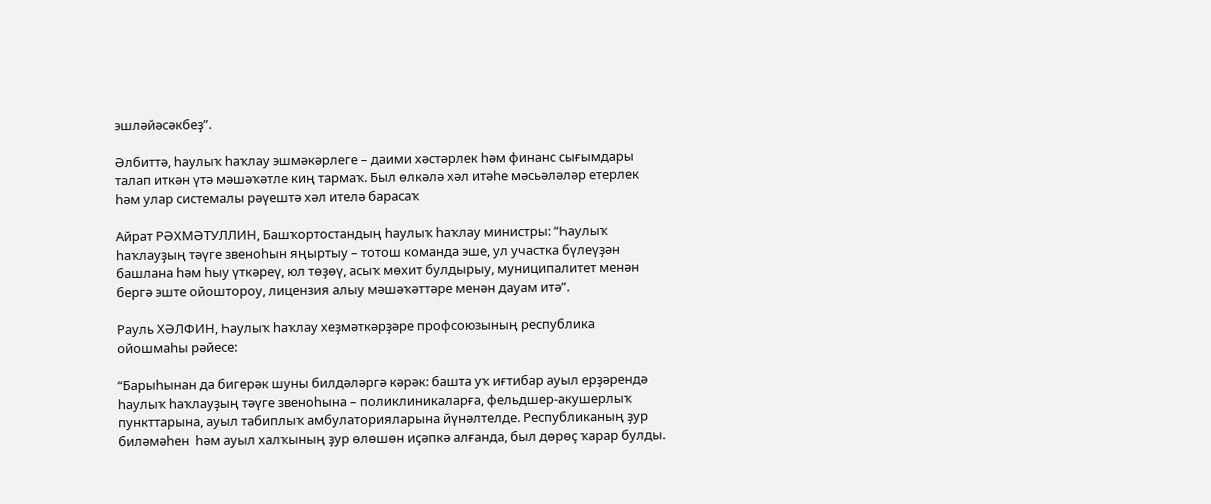эшләйәсәкбеҙ”.

Әлбиттә, һаулыҡ һаҡлау эшмәкәрлеге – даими хәстәрлек һәм финанс сығымдары талап иткән үтә мәшәҡәтле киң тармаҡ. Был өлкәлә хәл итәһе мәсьәләләр етерлек һәм улар системалы рәүештә хәл ителә барасаҡ

Айрат РӘХМӘТУЛЛИН, Башҡортостандың һаулыҡ һаҡлау министры: “Һаулыҡ һаҡлауҙың тәүге звеноһын яңыртыу – тотош команда эше, ул участка бүлеүҙән башлана һәм һыу үткәреү, юл төҙөү, асыҡ мөхит булдырыу, муниципалитет менән бергә эште ойоштороу, лицензия алыу мәшәҡәттәре менән дауам итә”.

Рауль ХӘЛФИН, Һаулыҡ һаҡлау хеҙмәткәрҙәре профсоюзының республика ойошмаһы рәйесе:

“Барыһынан да бигерәк шуны билдәләргә кәрәк: башта уҡ иғтибар ауыл ерҙәрендә һаулыҡ һаҡлауҙың тәүге звеноһына – поликлиникаларға, фельдшер-акушерлыҡ пункттарына, ауыл табиплыҡ амбулаторияларына йүнәлтелде. Республиканың ҙур биләмәһен  һәм ауыл халҡының ҙур өлөшөн иҫәпкә алғанда, был дөрөҫ ҡарар булды.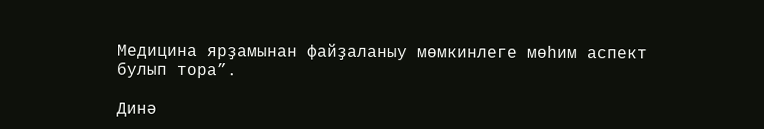Медицина ярҙамынан файҙаланыу мөмкинлеге мөһим аспект булып тора”.

Динә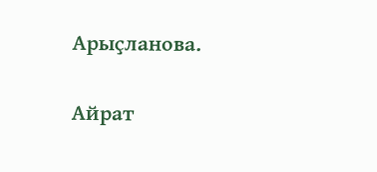Арыҫланова.

Айрат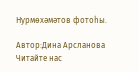Нурмөхәмәтов фотоһы.

Автор:Дина Арсланова
Читайте нас